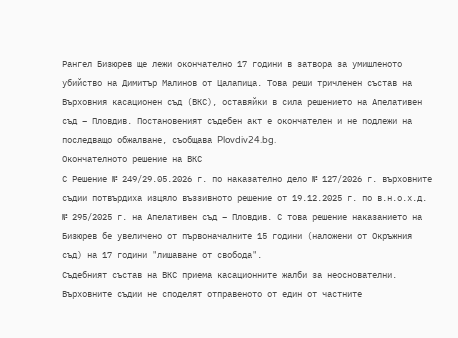Рангел Бизюрев ще лежи окончателно 17 години в затвора за умишленото убийство на Димитър Малинов от Цалапица. Това реши тричленен състав на Върховния касационен съд (ВКС), оставяйки в сила решението на Апелативен съд – Пловдив. Постановеният съдебен акт е окончателен и не подлежи на последващо обжалване, съобщава Plovdiv24.bg.
Окончателното решение на ВКС
С Решение № 249/29.05.2026 г. по наказателно дело № 127/2026 г. върховните съдии потвърдиха изцяло въззивното решение от 19.12.2025 г. по в.н.о.х.д. № 295/2025 г. на Апелативен съд – Пловдив. С това решение наказанието на Бизюрев бе увеличено от първоначалните 15 години (наложени от Окръжния съд) на 17 години "лишаване от свобода".
Съдебният състав на ВКС приема касационните жалби за неоснователни.
Върховните съдии не споделят отправеното от един от частните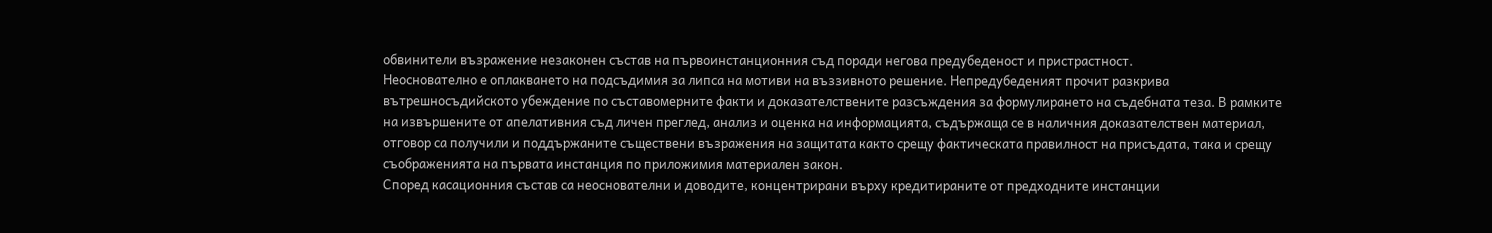обвинители възражение незаконен състав на първоинстанционния съд поради негова предубеденост и пристрастност.
Неоснователно е оплакването на подсъдимия за липса на мотиви на въззивното решение. Непредубеденият прочит разкрива вътрешносъдийското убеждение по съставомерните факти и доказателствените разсъждения за формулирането на съдебната теза. В рамките на извършените от апелативния съд личен преглед, анализ и оценка на информацията, съдържаща се в наличния доказателствен материал, отговор са получили и поддържаните съществени възражения на защитата както срещу фактическата правилност на присъдата, така и срещу съображенията на първата инстанция по приложимия материален закон.
Според касационния състав са неоснователни и доводите, концентрирани върху кредитираните от предходните инстанции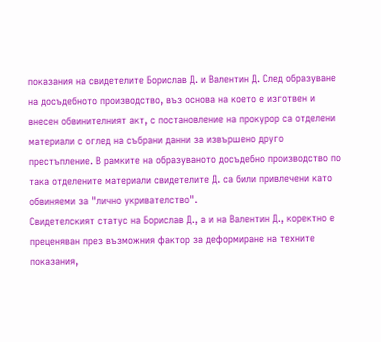показания на свидетелите Борислав Д. и Валентин Д. След образуване на досъдебното производство, въз основа на което е изготвен и внесен обвинителният акт, с постановление на прокурор са отделени материали с оглед на събрани данни за извършено друго престъпление. В рамките на образуваното досъдебно производство по така отделените материали свидетелите Д. са били привлечени като обвиняеми за "лично укривателство".
Свидетелският статус на Борислав Д., а и на Валентин Д., коректно е преценяван през възможния фактор за деформиране на техните показания,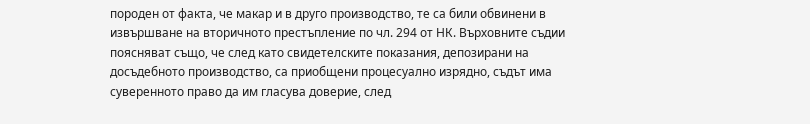породен от факта, че макар и в друго производство, те са били обвинени в извършване на вторичното престъпление по чл. 294 от НК. Върховните съдии поясняват също, че след като свидетелските показания, депозирани на досъдебното производство, са приобщени процесуално изрядно, съдът има суверенното право да им гласува доверие, след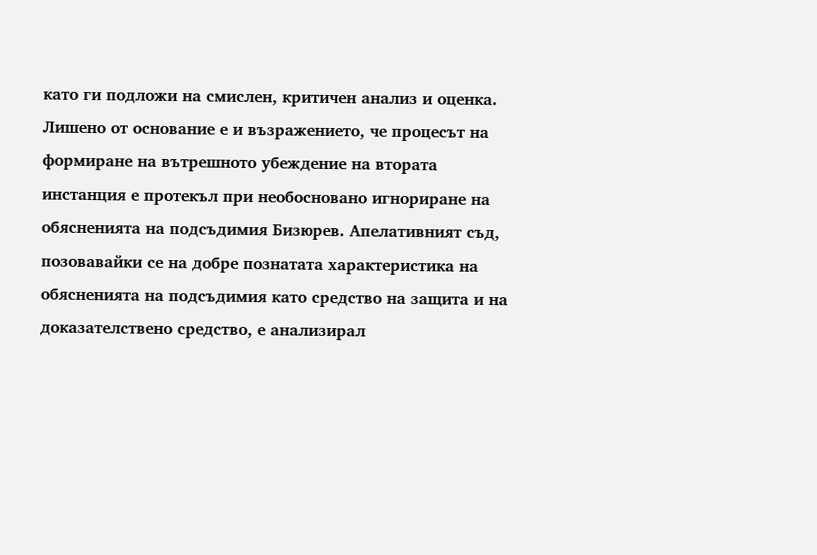като ги подложи на смислен, критичен анализ и оценка.
Лишено от основание е и възражението, че процесът на формиране на вътрешното убеждение на втората инстанция е протекъл при необосновано игнориране на обясненията на подсъдимия Бизюрев. Апелативният съд, позовавайки се на добре познатата характеристика на обясненията на подсъдимия като средство на защита и на доказателствено средство, е анализирал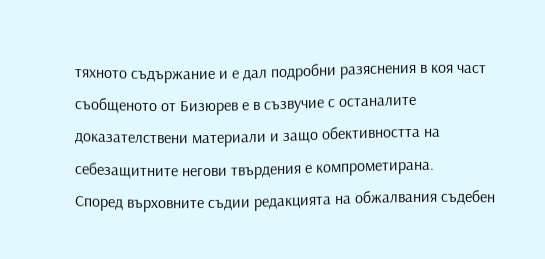тяхното съдържание и е дал подробни разяснения в коя част съобщеното от Бизюрев е в съзвучие с останалите доказателствени материали и защо обективността на себезащитните негови твърдения е компрометирана.
Според върховните съдии редакцията на обжалвания съдебен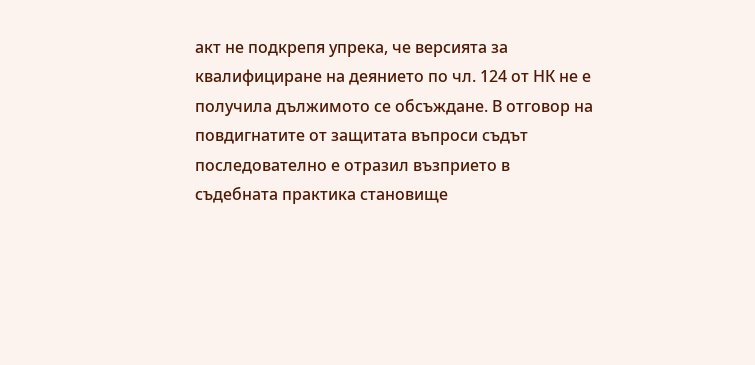акт не подкрепя упрека, че версията за квалифициране на деянието по чл. 124 от НК не е получила дължимото се обсъждане. В отговор на повдигнатите от защитата въпроси съдът последователно е отразил възприето в съдебната практика становище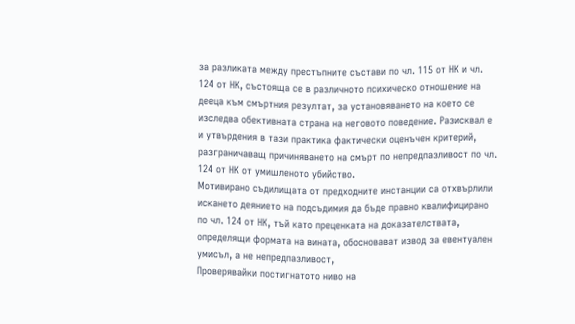за разликата между престъпните състави по чл. 115 от НК и чл. 124 от НК, състояща се в различното психическо отношение на дееца към смъртния резултат, за установяването на което се изследва обективната страна на неговото поведение. Разисквал е и утвърдения в тази практика фактически оценъчен критерий, разграничаващ причиняването на смърт по непредпазливост по чл. 124 от НК от умишленото убийство.
Мотивирано съдилищата от предходните инстанции са отхвърлили искането деянието на подсъдимия да бъде правно квалифицирано по чл. 124 от НК, тъй като преценката на доказателствата, определящи формата на вината, обосновават извод за евентуален умисъл, а не непредпазливост,
Проверявайки постигнатото ниво на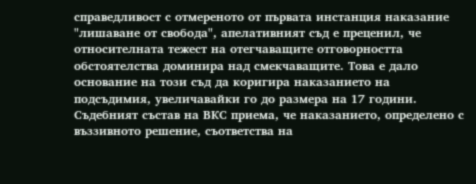справедливост с отмереното от първата инстанция наказание "лишаване от свобода", апелативният съд е преценил, че относителната тежест на отегчаващите отговорността обстоятелства доминира над смекчаващите. Това е дало основание на този съд да коригира наказанието на подсъдимия, увеличавайки го до размера на 17 години. Съдебният състав на ВКС приема, че наказанието, определено с въззивното решение, съответства на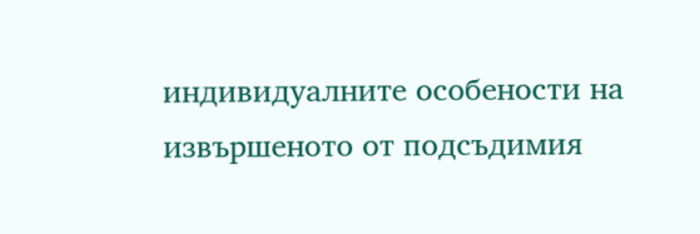индивидуалните особености на извършеното от подсъдимия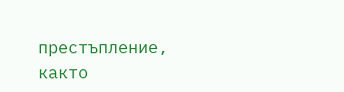престъпление, както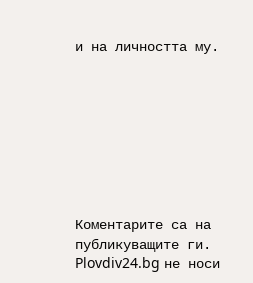и на личността му.








Коментарите са на публикуващите ги. Plovdiv24.bg не носи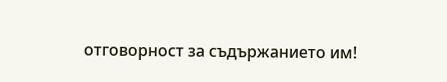отговорност за съдържанието им!